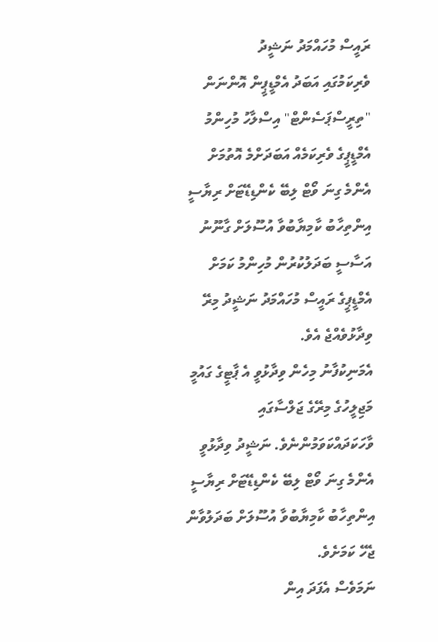ރައީސް މުހައްމަދު ނަޝީދު
ވެރިކަމުގައި އަބަދު އެމްޑީޕީން އޮންނަން "ތިރީސްޕަސެންޓް" އިސްލާހު މުހިންމު
އެމްޑީޕީގެ ވެރިކަމެއް އަބަދަށްމެ އޮތުމަށް އެންމެ ގިނަ ވޯޓް ލިބޭ ކެންޑިޑޭޓަށް ރިޔާސީ އިންތިހާބު ކާމިޔާބުވާ އުސޫލަށް ގާނޫނު އަސާސީ ބަދަލުކުރުން މުހިންމު ކަމަށް އެމްޑީޕީގެ ރައީސް މުހައްމަދު ނަޝީދު މިރޭ ވިދާޅުވެއްޖެ އެވެ.
އެމަނިކުފާނު މިހެން ވިދާޅުވީ އެ ޕާޓީގެ ގައުމީ މަޖިލީހުގެ މިރޭގެ ޖަލްސާގައި ވާހަކަދައްކަވަމުންނެވެ. ނަޝީދު ވިދާޅުވީ އެންމެ ގިނަ ވޯޓް ލިބޭ ކެންޑިޑޭޓަށް ރިޔާސީ އިންތިހާބު ކާމިޔާބުވާ އުސޫލަށް ބަދަލުވާން ޖެހޭ ކަމަށެވެ.
ނަމަވެސް އެފަދަ އިން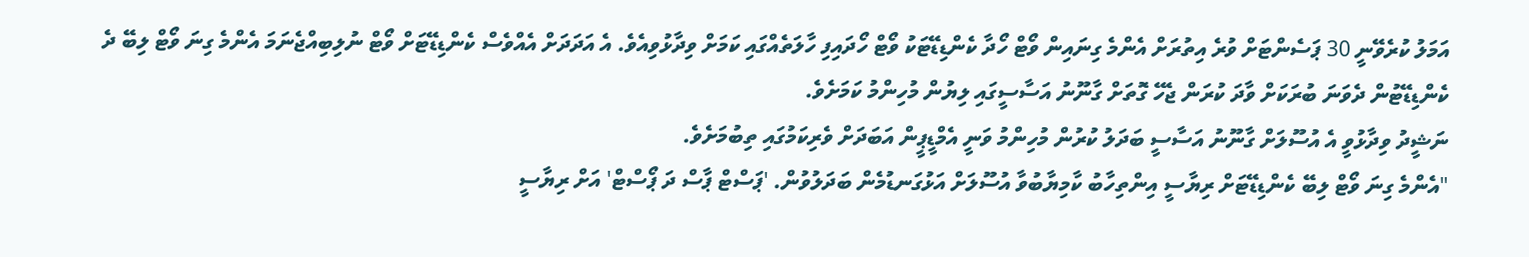އަމަލު ކުރެވޭނީ 30 ޕަސެންޓަށް ވުރެ އިތުރަށް އެންމެ ގިނައިން ވޯޓް ހޯދާ ކެންޑިޑޭޓަކު ވޯޓް ހޯދައިފި ހާލަތެއްގައި ކަމަށް ވިދާޅުވިއެވެ. އެ އަދަދަށް އެއްވެސް ކެންޑިޑޭޓަށް ވޯޓް ނުލިބިއްޖެނަމަ އެންމެ ގިނަ ވޯޓް ލިބޭ ދެ ކެންޑިޑޭޓުން ދެވަނަ ބުރަކަށް ވާދަ ކުރަން ޖެހޭ ގޮތަށް ގާނޫނު އަސާސީގައި ލިޔުން މުހިންމު ކަމަށެވެ.
ނަޝީދު ވިދާޅުވީ އެ އުސޫލަށް ގާނޫނު އަސާސީ ބަދަލު ކުރުން މުހިންމު ވަނީ އެމްޑީޕީން އަބަދަށް ވެރިކަމުގައި ތިބުމަށެވެ.
"އެންމެ ގިނަ ވޯޓް ލިބޭ ކެންޑިޑޭޓަށް ރިޔާސީ އިންތިހާބު ކާމިޔާބުވާ އުސޫލަށް އަޅުގަނޑުމެން ބަދަލުވުން. 'ޕަސްޓް ޕާސް ދަ ޕޯސްޓް' އަށް ރިޔާސީ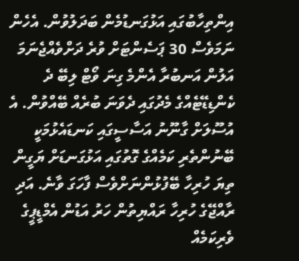އިންތިހާބުގައި އަޅުގަނޑުމެން ބަދަލުވުން. އެހެން ނަމަވެސް 30 ޕަސެންޓަށް ވުރެ ދަށްވެއްޖެނަމަ އަލުން އަނބުރާ އެންމެ ގިނަ ވޯޓް ލިބޭ ދެ ކެންޑިޑޭޓެއްގެ މެދުގައި ދެވަނަ ބުރެއް ބޭއްވުން. އެ އުސޫލަށް ގާނޫނު އަސާސީގައި ކަނޑައެޅުމަކީ ބޭނުންތެރި ކަމެއްގެ ގޮތުގައި އަޅުގަނޑަށް ޔަގީން ތިޔަ ހުރިހާ ބޭފުޅުންނަށްވެސް ފާހަގަ ވާނެ. އަދި ރާއްޖޭގެ ހުރިހާ ރައްޔިތުން ހަރު އަޑުން އެމްޑީޕީގެ ވެރިކަމެއް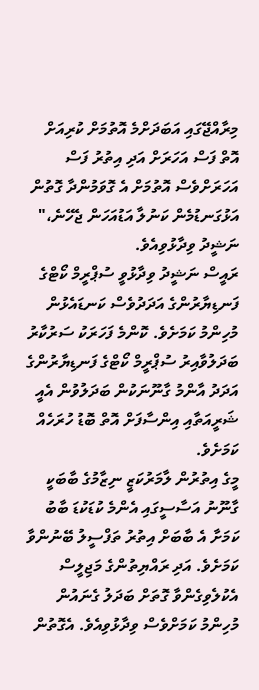މިރާއްޖޭގައި އަބަދަށްމެ އޮތުމަށް ކުރިއަށް އޮތް ފަސް އަހަރަށް އަދި އިތުރު ފަސް އަހަރަށްވެސް އޮތުމަށް އެ ގޮވަމުންދާ ގޮތުން އަޅުގަނޑުމެން ކަނުލާ އަޑުއަހަން ޖެހޭނެ،" ނަޝީދު ވިދާޅުވިއެވެ.
ރައީސް ނަޝީދު ވިދާޅުވީ ސުޕްރީމް ކޯޓްގެ ފަނޑިޔާރުންގެ އަދަދުވެސް ކަނޑައެޅުން މުހިންމު ކަމަށެވެ. ކޮންމެ ފަހަރަކު ސަރުކާރު ބަދަލުވާއިރު ސުޕްރީމް ކޯޓްގެ ފަނޑިޔާރުންގެ އަދަދު އާންމު ގާނޫނަކުން ބަދަލުވުން އެއީ ޝަރީއަތާއި އިންސާފަށް އޮތް ބޮޑު ހުރަހެއް ކަމަށެވެ.
މީގެ އިތުރުން ލާމަރުކަޒީ ނިޒާމުގެ ބާބަކީ ގާނޫނު އަސާސީގައި އެންމެ ކުޑަކުޑަ ބާބު ކަމަށާ އެ ބާބަށް އިތުރު ތަފްސީލު ބޭނުންވާ ކަމަށެވެ. އަދި ރައްޔިތުންގެ މަޖިލީސް އެކުލެވިގެންވާ ގޮތަށް ބަދަލު ގެނައުން މުހިންމު ކަމަށްވެސް ވިދާޅުވިއެވެ. އެގޮތުން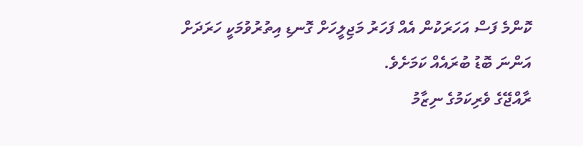ކޮންމެ ފަސް އަހަރަކުން އެއް ފަހަރު މަޖިލީހަށް ގޮނޑި އިތުރުވުމަކީ ހަރަދަށް އަންނަ ބޮޑު ބުރައެއް ކަމަށެވެ.
ރާއްޖޭގެ ވެރިކަމުގެ ނިޒާމު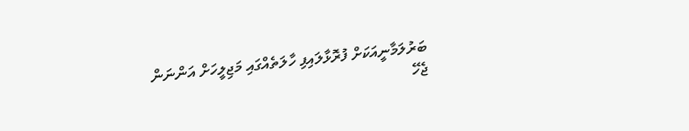ބަރުލަމާނީއަކަށް ފުރޮޅާލައިފި ހާލަތެއްގައި މަޖިލީހަށް އަންނަން ޖެހޭ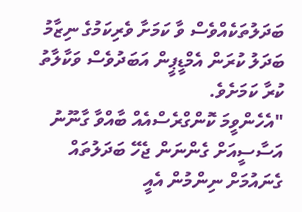ބަދަލުތަކެއްވެސް ވާ ކަމަށާ ވެރިކަމުގެ ނިޒާމު ބަދަލު ކުރަން އެމްޑީޕީން އަބަދުވެސް ވަކާލާތު ކުރާ ކަމަށެވެ.
"އެހެންވީމަ ކޮންގްރެސްއެއް ބާއްވާ ގާނޫނު އަސާސީއަށް ގެންނަން ޖެހޭ ބަދަލުތައް ގެނައުމަށް ނިންމުން އެއީ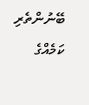ބޭނުންތެރި ކަމެއްގެ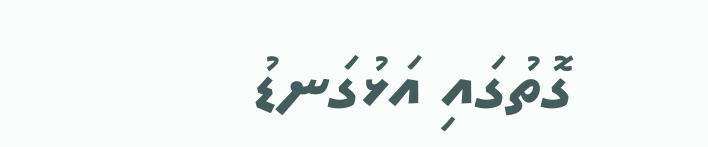ގޮތުގައި އަޅުގަނޑު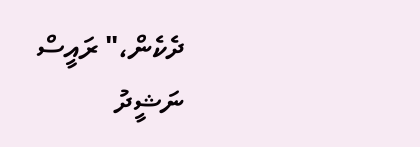ދެކެން،" ރައީސް ނަޝީދު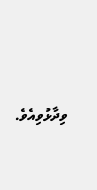ވިދާޅުވިއެވެ.